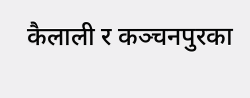कैलाली र कञ्चनपुरका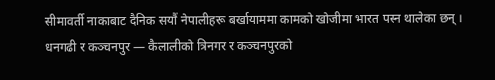सीमावर्ती नाकाबाट दैनिक सयौं नेपालीहरू बर्खायाममा कामको खोजीमा भारत पस्न थालेका छन् ।
धनगढी र कञ्चनपुर — कैलालीको त्रिनगर र कञ्चनपुरको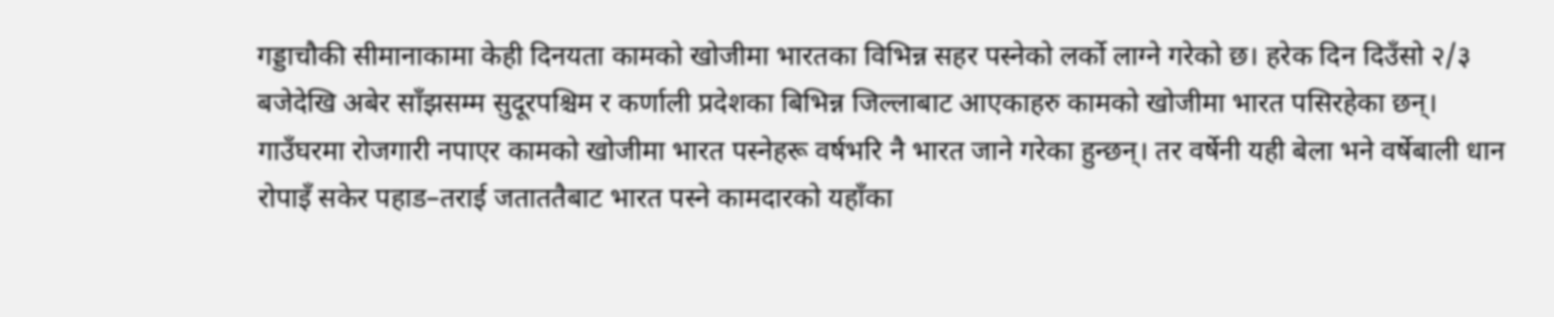गड्डाचौकी सीमानाकामा केही दिनयता कामको खोजीमा भारतका विभिन्न सहर पस्नेको लर्को लाग्ने गरेको छ। हरेक दिन दिउँसो २/३ बजेदेखि अबेर साँझसम्म सुदूरपश्चिम र कर्णाली प्रदेशका बिभिन्न जिल्लाबाट आएकाहरु कामको खोजीमा भारत पसिरहेका छन्।
गाउँघरमा रोजगारी नपाएर कामको खोजीमा भारत पस्नेहरू वर्षभरि नै भारत जाने गरेका हुन्छन्। तर वर्षेनी यही बेला भने वर्षेबाली धान रोपाइँ सकेर पहाड–तराई जताततैबाट भारत पस्ने कामदारको यहाँका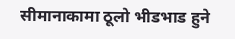सीमानाकामा ठूलो भीडभाड हुने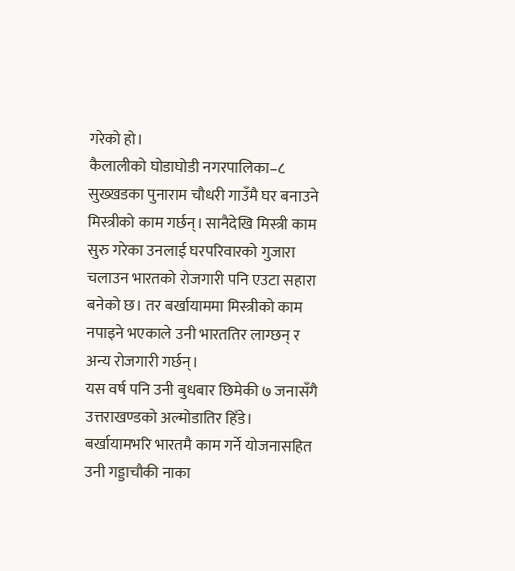गरेको हो।
कैलालीको घोडाघोडी नगरपालिका–८ सुख्खडका पुनाराम चौधरी गाउँमै घर बनाउने मिस्त्रीको काम गर्छन्। सानैदेखि मिस्त्री काम सुरु गरेका उनलाई घरपरिवारको गुजारा चलाउन भारतको रोजगारी पनि एउटा सहारा बनेको छ। तर बर्खायाममा मिस्त्रीको काम नपाइने भएकाले उनी भारततिर लाग्छन् र अन्य रोजगारी गर्छन्।
यस वर्ष पनि उनी बुधबार छिमेकी ७ जनासँगै उत्तराखण्डको अल्मोडातिर हिँडे। बर्खायामभरि भारतमै काम गर्ने योजनासहित उनी गड्डाचौकी नाका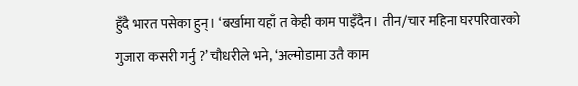हुँदै भारत पसेका हुन्। ‘बर्खामा यहाँ त केही काम पाइँदैन। तीन/चार महिना घरपरिवारको गुजारा कसरी गर्नु ?’ चौधरीले भने, ‘अल्मोडामा उतै काम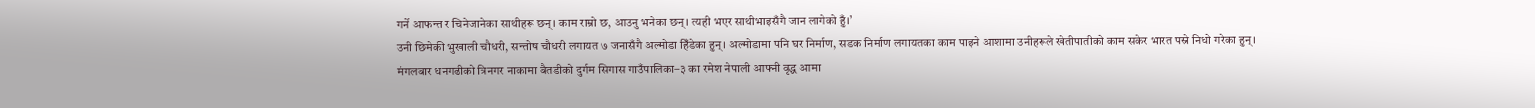गर्ने आफन्त र चिनेजानेका साथीहरू छन्। काम राम्रो छ, आउनु भनेका छन्। त्यही भएर साथीभाइसँगै जान लागेको हुँ।’
उनी छिमेकी भुखाली चौधरी, सन्तोष चौधरी लगायत ७ जनासँगै अल्मोडा हिँडेका हुन्। अल्मोडामा पनि घर निर्माण, सडक निर्माण लगायतका काम पाइने आशामा उनीहरूले खेतीपातीको काम सकेर भारत पस्ने निधो गरेका हुन्।
मंगलबार धनगढीको त्रिनगर नाकामा बैतडीको दुर्गम सिगास गाउँपालिका–३ का रमेश नेपाली आफ्नी वृद्ध आमा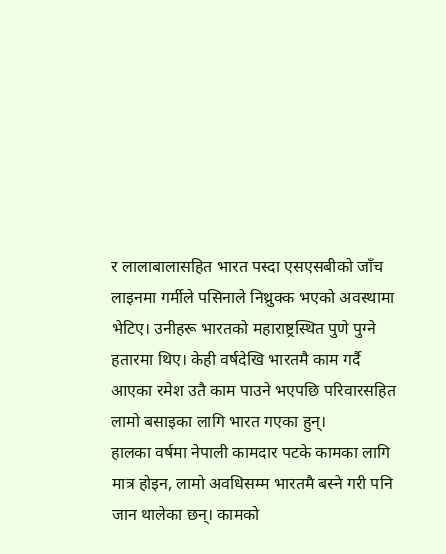र लालाबालासहित भारत पस्दा एसएसबीको जाँच लाइनमा गर्मीले पसिनाले निथ्रुक्क भएको अवस्थामा भेटिए। उनीहरू भारतको महाराष्ट्रस्थित पुणे पुग्ने हतारमा थिए। केही वर्षदेखि भारतमै काम गर्दै आएका रमेश उतै काम पाउने भएपछि परिवारसहित लामो बसाइका लागि भारत गएका हुन्।
हालका वर्षमा नेपाली कामदार पटके कामका लागि मात्र होइन, लामो अवधिसम्म भारतमै बस्ने गरी पनि जान थालेका छन्। कामको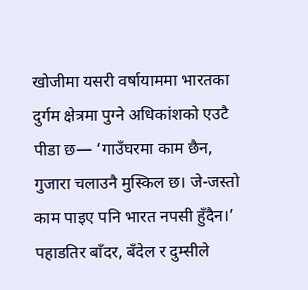खोजीमा यसरी वर्षायाममा भारतका दुर्गम क्षेत्रमा पुग्ने अधिकांशको एउटै पीडा छ— ‘गाउँघरमा काम छैन, गुजारा चलाउनै मुस्किल छ। जे-जस्तो काम पाइए पनि भारत नपसी हुँदैन।’ पहाडतिर बाँदर, बँदेल र दुम्सीले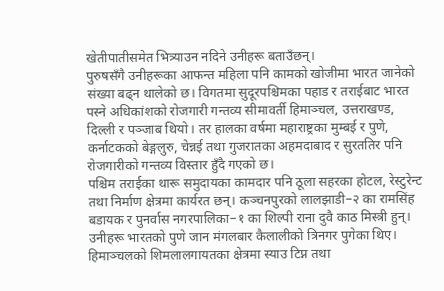खेतीपातीसमेत भित्र्याउन नदिने उनीहरू बताउँछन्।
पुरुषसँगै उनीहरूका आफन्त महिला पनि कामको खोजीमा भारत जानेको संख्या बढ्न थालेको छ। विगतमा सुदूरपश्चिमका पहाड र तराईबाट भारत पस्ने अधिकांशको रोजगारी गन्तव्य सीमावर्ती हिमाञ्चल, उत्तराखण्ड, दिल्ली र पञ्जाब थियो। तर हालका वर्षमा महाराष्ट्रका मुम्बई र पुणे, कर्नाटकको बेङ्गलुरु, चेन्नई तथा गुजरातका अहमदाबाद र सुरततिर पनि रोजगारीको गन्तव्य विस्तार हुँदै गएको छ।
पश्चिम तराईका थारू समुदायका कामदार पनि ठूला सहरका होटल, रेस्टुरेन्ट तथा निर्माण क्षेत्रमा कार्यरत छन्। कञ्चनपुरको लालझाडी–२ का रामसिंह बडायक र पुनर्वास नगरपालिका–१ का शिल्पी राना दुवै काठ मिस्त्री हुन्। उनीहरू भारतको पुणे जान मंगलबार कैलालीको त्रिनगर पुगेका थिए। हिमाञ्चलको शिमलालगायतका क्षेत्रमा स्याउ टिप्न तथा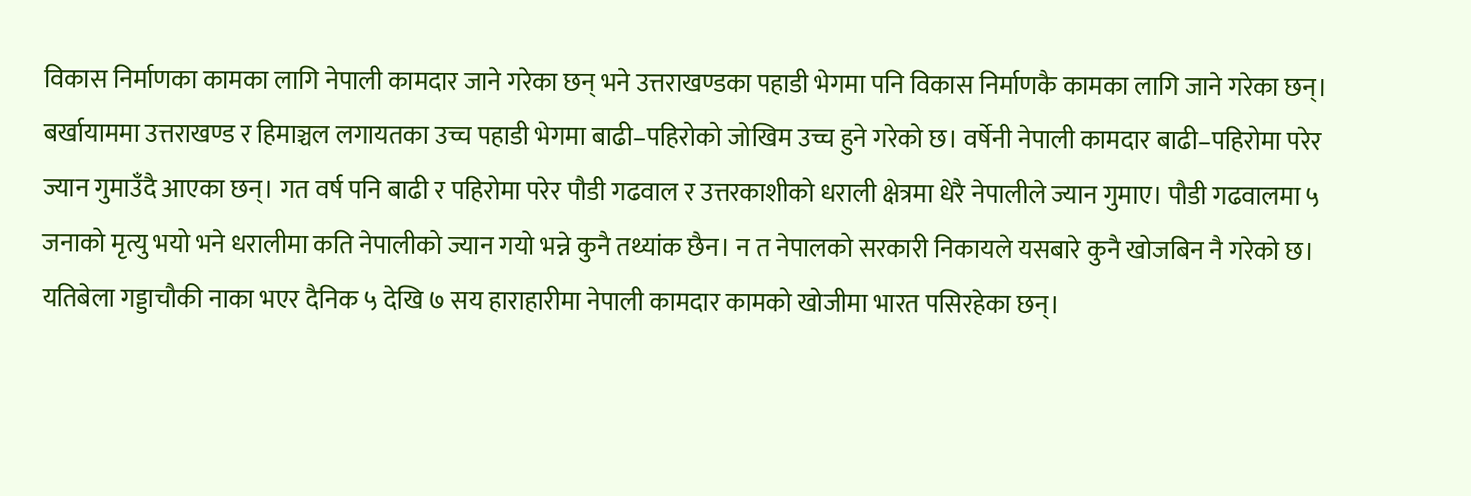विकास निर्माणका कामका लागि नेपाली कामदार जाने गरेका छन् भने उत्तराखण्डका पहाडी भेगमा पनि विकास निर्माणकै कामका लागि जाने गरेका छन्।
बर्खायाममा उत्तराखण्ड र हिमाञ्चल लगायतका उच्च पहाडी भेगमा बाढी–पहिरोको जोखिम उच्च हुने गरेको छ। वर्षेनी नेपाली कामदार बाढी–पहिरोमा परेर ज्यान गुमाउँदै आएका छन्। गत वर्ष पनि बाढी र पहिरोमा परेर पौडी गढवाल र उत्तरकाशीको धराली क्षेत्रमा धेरै नेपालीले ज्यान गुमाए। पौडी गढवालमा ५ जनाको मृत्यु भयो भने धरालीमा कति नेपालीको ज्यान गयो भन्ने कुनै तथ्यांक छैन। न त नेपालको सरकारी निकायले यसबारे कुनै खोजबिन नै गरेको छ।
यतिबेला गड्डाचौकी नाका भएर दैनिक ५ देखि ७ सय हाराहारीमा नेपाली कामदार कामको खोजीमा भारत पसिरहेका छन्।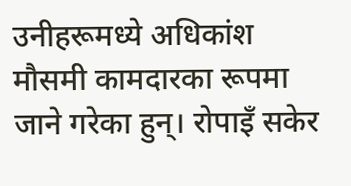उनीहरूमध्ये अधिकांश मौसमी कामदारका रूपमा जाने गरेका हुन्। रोपाइँ सकेर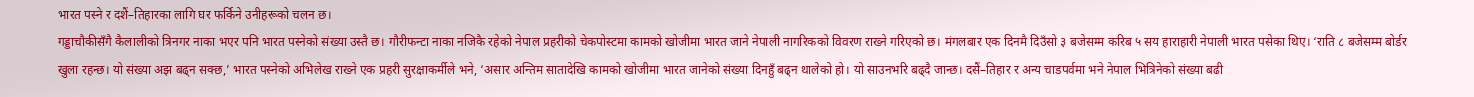भारत पस्ने र दशैं–तिहारका लागि घर फर्किने उनीहरूको चलन छ।
गड्डाचौकीसँगै कैलालीको त्रिनगर नाका भएर पनि भारत पस्नेको संख्या उस्तै छ। गौरीफन्टा नाका नजिकै रहेको नेपाल प्रहरीको चेकपोस्टमा कामको खोजीमा भारत जाने नेपाली नागरिकको विवरण राख्ने गरिएको छ। मंगलबार एक दिनमै दिउँसो ३ बजेसम्म करिब ५ सय हाराहारी नेपाली भारत पसेका थिए। ‘राति ८ बजेसम्म बोर्डर खुला रहन्छ। यो संख्या अझ बढ्न सक्छ,’ भारत पस्नेको अभिलेख राख्ने एक प्रहरी सुरक्षाकर्मीले भने, ‘असार अन्तिम सातादेखि कामको खोजीमा भारत जानेको संख्या दिनहुँ बढ्न थालेको हो। यो साउनभरि बढ्दै जान्छ। दसैं–तिहार र अन्य चाडपर्वमा भने नेपाल भित्रिनेको संख्या बढी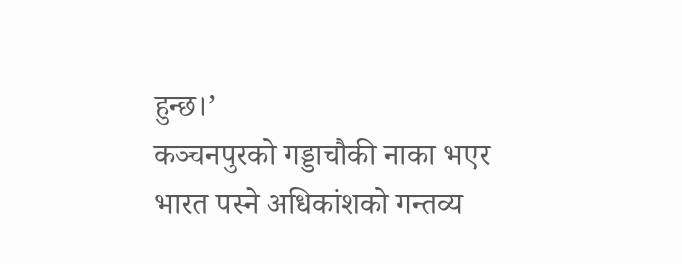हुन्छ।’
कञ्चनपुरको गड्डाचौकी नाका भएर भारत पस्ने अधिकांशको गन्तव्य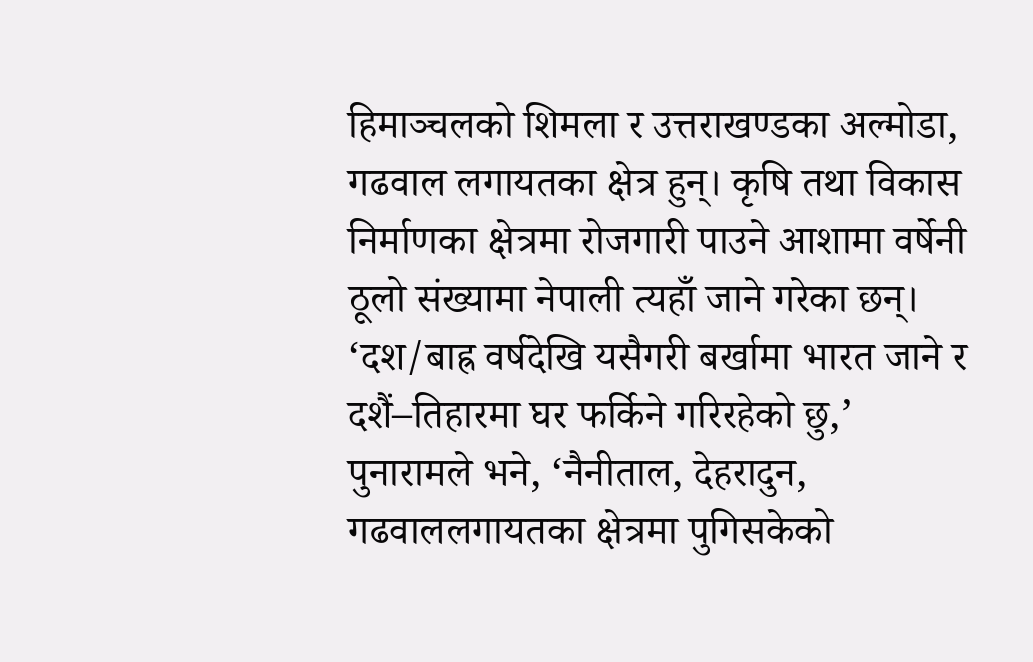हिमाञ्चलको शिमला र उत्तराखण्डका अल्मोडा, गढवाल लगायतका क्षेत्र हुन्। कृषि तथा विकास निर्माणका क्षेत्रमा रोजगारी पाउने आशामा वर्षेनी ठूलो संख्यामा नेपाली त्यहाँ जाने गरेका छन्। ‘दश/बाह्र वर्षदेखि यसैगरी बर्खामा भारत जाने र दशैं–तिहारमा घर फर्किने गरिरहेको छु,’ पुनारामले भने, ‘नैनीताल, देहरादुन, गढवाललगायतका क्षेत्रमा पुगिसकेको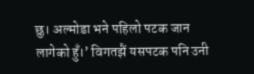छु। अल्मोडा भने पहिलो पटक जान लागेको हुँ।’ विगतझैं यसपटक पनि उनी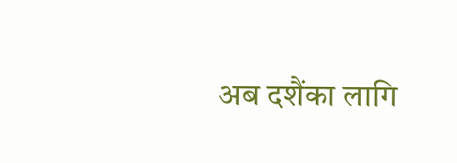अब दशैंका लागि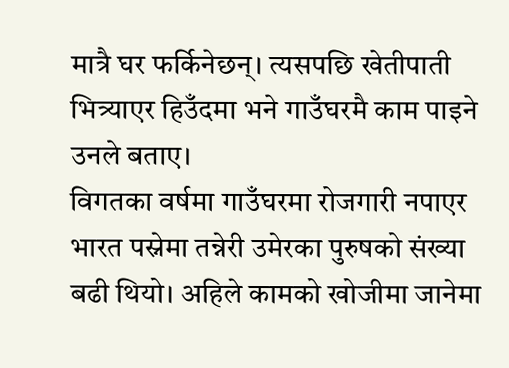मात्रै घर फर्किनेछन्। त्यसपछि खेतीपाती भित्र्याएर हिउँदमा भने गाउँघरमै काम पाइने उनले बताए।
विगतका वर्षमा गाउँघरमा रोजगारी नपाएर भारत पस्नेमा तन्नेरी उमेरका पुरुषको संख्या बढी थियो। अहिले कामको खोजीमा जानेमा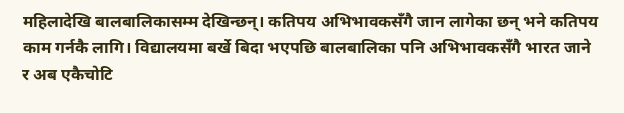महिलादेखि बालबालिकासम्म देखिन्छन्। कतिपय अभिभावकसँगै जान लागेका छन् भने कतिपय काम गर्नकै लागि। विद्यालयमा बर्खे बिदा भएपछि बालबालिका पनि अभिभावकसँगै भारत जाने र अब एकैचोटि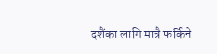दशैंका लागि मात्रै फर्किने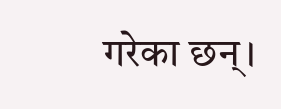गरेका छन्।